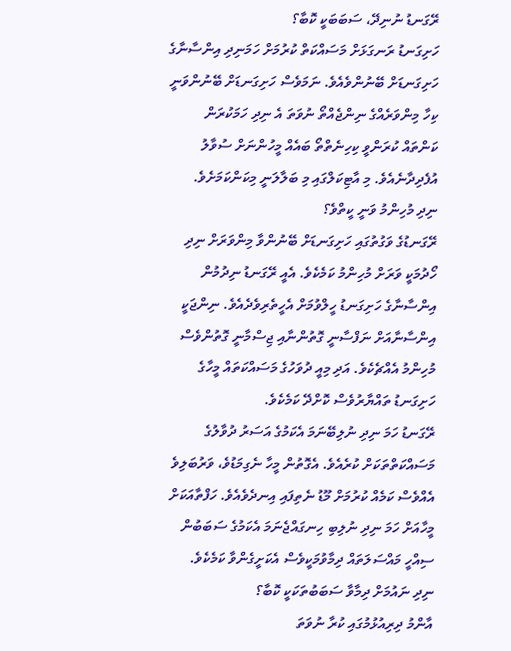ރޭގަނޑު ނުނިދޭ، ސަބަބަކީ ކޮބާ؟
ހަށިގަނޑު ރަނގަޅަށް މަސައްކަތް ކުރުމަށް ހަމަނިދި އިންސާނާގެ ހަށިގަނޑަށް ބޭނުންވެއެވެ. ނަމަވެސް ހަށިގަނޑަށް ބޭނުންވަނީ ކިހާ މިންވަރެއްގެ ނިންޖެއްތޯ ނުވަތަ އެ ނިދި ހަމަކުރަން ކަންތައް ކުރަންވީ ކިހިނެތްތޯ ބައެއް މީހުންނަށް ސުވާލު އުފެދިދާނެއެވެ. މި އާޓިކަލްގައި މި ބަލާލަނީ މިކަންކަމަށެވެ.
ނިދި މުހިންމު ވަނީ ކީތްވެ؟
ރޭގަނޑުގެ ވަގުތުގައި ހަށިގަނޑަށް ބޭނުންވާ މިންވަރަށް ނިދި ހޯދުމަކީ ވަރަށް މުހިންމު ކަމެކެވެ. އެއީ ރޭގަނޑު ނިދުމުން އިންސާނާގެ ހަށިގަނޑު ހީލްވުމަށް އެހީތެރިވެދެއެވެ. ނިންޖަކީ އިންސާނާއަށް ނަފްސާނީ ގޮތުންނާއި ޖިސްމާނީ ގޮތުންވެސް މުހިންމު އެއްޗެކެވެ. އަދި މިއީ ދުވަހުގެ މަސައްކަތައް މީހާގެ ހަށިގަނޑު ތައްޔާރުވެސް ކޮށްދޭ ކަމެކެވެ.
ރޭގަނޑު ހަމަ ނިދި ނުލިބޭނަމަ އެކަމުގެ އަސަރު ދުވާލުގެ މަސައްކަތްތަކަށް ކުރެއެވެ. އެގޮތުން މީހާ ނެގިމަޑުވެ، ވަރުބަލިވެ އެއްވެސް ކަމެއް ކުރުމަށް މޫޑު ނެތިފައި އިނދެވެއެވެ. ހަފްތާއަކަށް މީހާއަށް ހަމަ ނިދި ނުލިބި ހިނގައްޖެނަމަ އެކަމުގެ ސަބަބުން ސިއްހީ މައްސަލަތައް ދިމާވުމަކީވެސް އެކަށީގެންވާ ކަމެކެވެ.
ނިދި ނައުމަށް ދިމާވާ ސަބަބުތަކަކީ ކޮބާ؟
އާންމު ދިރިއުޅުމުގައި ކުރާ ނުވަތަ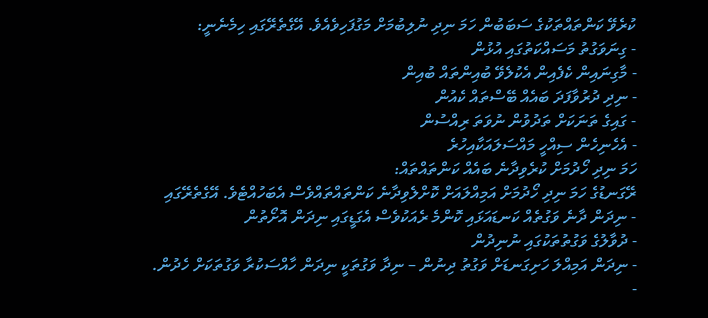ކުރެވޭ ކަންތައްތަކުގެ ސަބަބުން ހަމަ ނިދި ނުލިބުމަށް މަގުފަހިވެއެވެ. އޭގެތެރޭގައި ހިމެނެނީ:
- ގިނަވަގުތު މަސައްކަތުގައި އުޅުން
- މާގިނައިން ކެފެއިން އެކުލެވޭ ބުއިންތައް ބުއިން
- ނިދި ދުރުވާފަދަ ބައެއް ބޭސްތައް ކެއުން
- ގައިގެ ތަނަކަށް ތަދުވުން ނުވަތަ ރިއްސުން
- އެހެނިހެން ސިއްހީ މައްސަލައަކާއިހުރެ
ހަމަ ނިދި ހޯދުމަށް ކުރެވިދާނެ ބައެއް ކަންތައްތައް:
ރޭގަނޑުގެ ހަމަ ނިދި ހޯދުމަށް އަމިއްލައަށް ކޮށްލެވިދާނެ ކަންތައްތައްވެސް އެބަހުއްޓެވެ. އޭގެތެރޭގައި
- ނިދަން ދާނެ ވަގުތެއް ކަނޑައަޅައި ކޮންމެ ރެއަކުވެސް އެގަޑީގައި ނިދަން އޮށޯތުން
- ދުވާލުގެ ވަގުތުތަކުގައި ނުނިދުން
- ނިދަން އަމިއްލަ ހަށިގަނޑަށް ވަގުތު ދިނުން – ނިދާ ވަގުތަކީ ނިދަން ހާއްސަކުރާ ވަގުތަކަށް ހެދުން.
-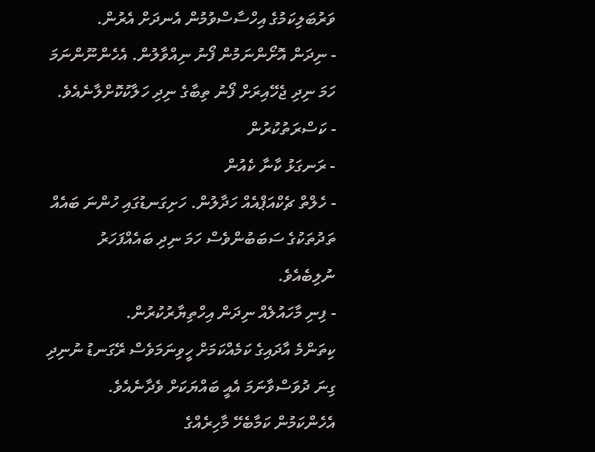ވަރުބަލިކަމުގެ އިހްސާސްވުމުން އެނދަށް އެރުން.
- ނިދަން އޮށޯންނަމުން ފޯނު ނިއްވާލުން. އެހެންނޫންނަމަ ހަމަ ނިދި ޖެހޭއިރަށް ފޯނު ތިބާގެ ނިދި ހަލާކުކޮށްލާނެއެވެ.
- ކަސްރަތުކުރުން
- ރަނގަޅު ކާނާ ކެއުން
- ހެލްތް ޗެކްއަޕްއެއް ހަދާލުން. ހަށިގަނޑުގައި ހުންނަ ބައެއް ތަދުތަކުގެ ސަބަބުންވެސް ހަމަ ނިދި ބައެއްފަހަރު ނުލިބެއެވެ.
- ފިނި މާހައުލެއް ނިދަން އިހްތިޔާރުކުރުން.
ކިތަންމެ އާދައިގެ ކަމެއްކަމަށް ހީވިނަމަވެސް ރޭގަނޑު ނުނިދި ގިނަ ދުވަސްވާނަމަ އެއީ ބައްޔަކަށް ވެދާނެއެވެ. އެހެންކަމުން ކަމާބެހޭ މާހިރެއްގެ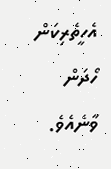އެހީތެރިކަން ހޯދަން ވާނެއެވެ.